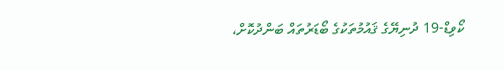ކޯވިޑް-19 ދުނިޔޭގެ ޤައުމުތަކުގެ ބޯޑަރުތައް ބަންދުކޮށް،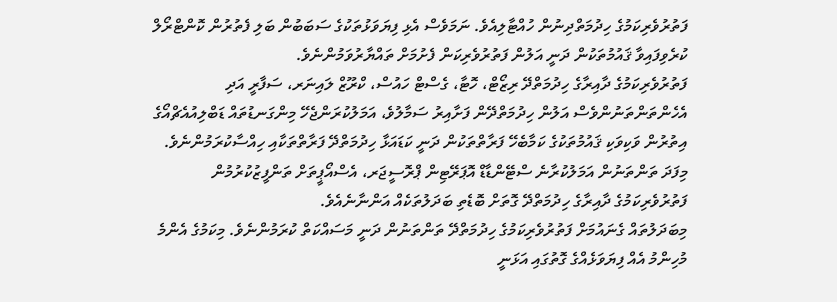ފަތުރުވެރިކަމުގެ ހިދުމަތްދިނުން ހުއްޓާލިއެވެ. ނަމަވެސް އެޅި ފިޔަވަޅުތަކުގެ ސަބަބުން ބަލި ފެތުރުން ކޮންޓްރޯލް ކުރެވިފައިވާ ޤައުމުތަކުން ދަނީ އަލުން ފަތުރުވެރިކަން ފެށުމަށް ތައްޔާރުވަމުންނެވެ.
ފަތުރުވެރިކަމުގެ ދާއިރާގެ ހިދުމަތްދޭ ރިޒޯޓް، ހޮޓާ، ގެސްޓް ހައުސް، ކްރޫޒް ލައިނަރ، ސަފާރީ އަދި އެހެންތަންތަނުންވެސް އަލުން ހިދުމަތްދޭން ފަށާއިރު ސަމާލުވެ، އަމަލުކުރަންޖެހޭ މިންގަނޑުތައް ޑަބްލިއުއެޗްއޯގެ އިތުރުން ވަކިވަކި ޤައުމުތަކުގެ ކަމާބެހޭ ފަރާތްތަކުން ދަނީ ކަޑައަޅާ ހިދުމަތްދޭ ފަރާތްތަކާއި ހިއްސާކުރަމުންނެވެ. މިފަދަ ތަންތަނުން އަމަލުކުރާނެ ސްޓޭންޑާޑް އޮޕަރޭޓިން ޕްރޮސީޖަރ، އެސްއޯޕީތަށް ތަންފީޒުކުރުމުން ފަތުރުވެރިކަމުގެ ދާއިރާގެ ހިދުމަތްދޭ ގޮތަށް ބޮޑެތި ބަދަލުތަކެއް އަންނާނެއެވެ.
މިބަދަލުތައް ގެނައުމަށް ފަތުރުވެރިކަމުގެ ހިދުމަތްދޭ ތަންތަނުން ދަނީ މަސައްކަތް ކުރަމުންނެވެ. މިކަމުގެ އެންމެ މުހިންމު އެއް ފިޔަވަޅެއްގެ ގޮތުގައި އަޅަނީ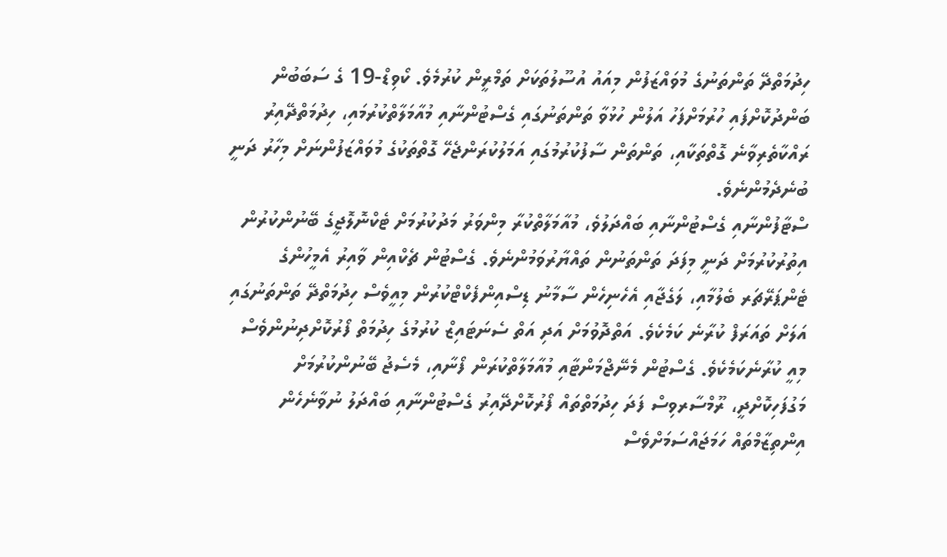ހިދުމަތްދޭ ތަންތަނުގެ މުވައްޒަފުން މިއައު އުސޫލުތަކަށް ތަމްރީން ކުރުމެވެ. ކޯވިޑް-19 ގެ ސަބަބުން ބަންދުކޮށްފައި ހުރުމަށްފަހު އަލުން ހުޅުވާ ތަންތަނުގައި ގެސްޓުންނާއި މުއާމަލާތްކުރުމައި، ހިދުމަތްދޭއިރު ރައްކާތެރިވާނެ ގޮތްތަކާއި، ތަންތަން ސާފުކުރުމުގައި އަމަލުކުރަންޖެހޭ ގޮތްތަކުގެ މުވައްޒަފުންނަށް މިހާރު ދަނީ ބުނެދެމުންނެވެ.
ސްޓާފުންނާއި ގެސްޓުންނާއި ބައްދަލުވެ، މުއާމަލާތްކުރާ މިންވަރު މަދުކުރުމަށް ޓެކްނޮލޮޖީގެ ބޭނުންކުރުން އިތުރުކުރުމަށް ދަނީ މިފަދަ ތަންތަނުން ތައްޔާރުވަމުންނެވެ. ގެސްޓުން ޗެކްއިން ވާއިރު އެމީހުންގެ ޓެންޕަރޭޗަރ ބެލުމާއި، ލަގެޖާއި އެހެނިހެން ސާމާނު ޑިސްއިންފެކްޓްކުރުން މިއީވެސް ހިދުމަތްދޭ ތަންތަނުގައި އަލަށް ތައަރަފް ކުރާނެ ކަމެކެވެ. އަތްދޮވުމަށް އަދި އަތް ސެނަޓައިޒް ކުރުމުގެ ހިދުމަތް ފޯރުކޮށްދިނުންވެސް މިއީ ކުރާނެކަމެކެވެ. ގެސްޓުން މެނޭޖްމަންޓާއި މުއާމަލާތްކުރަން ފޯނާއި، މެސެޖު ބޭނުންކުރުމަށް މަގުފަހިކޮށްދީ، ރޫމްސާރވިސް ފަދަ ހިދުމަތްތައް ފޯރުކޮށްދޭއިރު ގެސްޓުންނާއި ބައްދަލު ނުވާނެހެން އިންތިޒާމްތައް ހަމަޖައްސަމަށްވެސް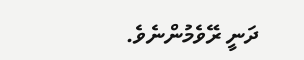ދަނީ ރޭވެމުންނެވެ.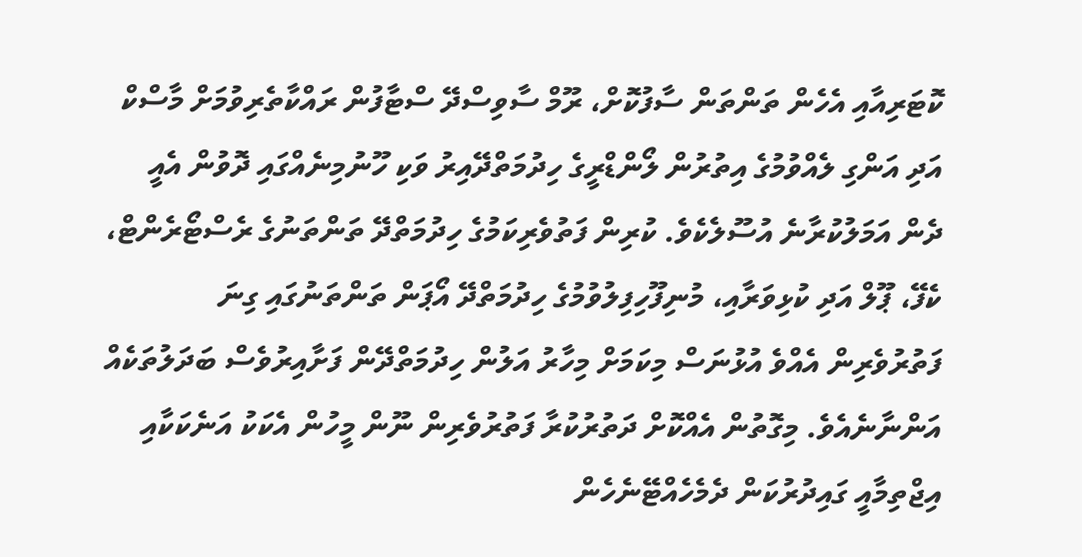ކޮޓަރިއާއި އެހެން ތަންތަން ސާފުކޮށް، ރޫމް ސާވިސްދޭ ސްޓާފުން ރައްކާތެރިވުމަށް މާސްކް އަދި އަންގި ލެއްވުމުގެ އިތުރުން ލޯންޑްރީގެ ހިދުމަތްދޭއިރު ވަކި ހޫނުމިނެއްގައި ދޮވުން އެއީ ދެން އަމަލުކުރާނެ އުސޫލެކެވެ. ކުރިން ފަތުވެރިކަމުގެ ހިދުމަތްދޭ ތަންތަނުގެ ރެސްޓޯރެންޓް، ކެފޭ، ޕޫލް އަދި ކުޅިވަރާއި، މުނިފޫހިފިލުވުމުގެ ހިދުމަތްދޭ އޯޕަން ތަންތަނުގައި ގިނަ ފަތުރުވެރިން އެއްވެ އުޅުނަސް މިކަމަށް މިހާރު އަލުން ހިދުމަތްދޭން ފަށާއިރުވެސް ބަދަލުތަކެއް އަންނާނެއެވެ. މިގޮތުން އެއްކޮށް ދަތުރުކުރާ ފަތުރުވެރިން ނޫން މީހުން އެކަކު އަނެކަކާއި އިޖްތިމާއީ ގައިދުރުކަން ދެމެހެއްޓޭނެހެން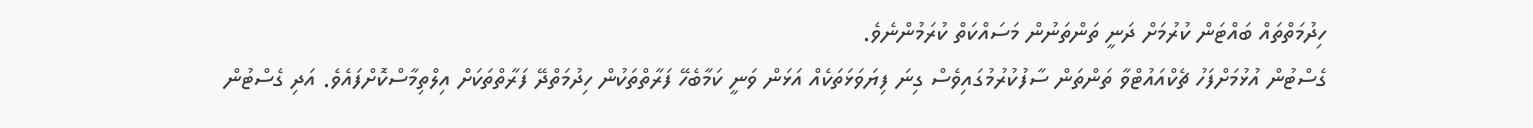ހިދުމަތްތައް ބައްޓަން ކުރުމަށް ދަނީ ތަންތަނުން މަސައްކަތް ކުރަމުންނެވެ.
ގެސްޓުން އުޅުމަށްފަހު ޗެކްއައުޓްވާ ތަންތަން ސާފުކުރުމުގައިވެސް ގިނަ ފިޔަވަޅަތަކެއް އަޅަން ވަނީ ކަމާބެހޭ ފަރާތްތަކުން ހިދުމަތްދޭ ފަރާތްތަކަށް އިލްތިމާސްކޮށްފައެވެ. އަދި ގެސްޓުން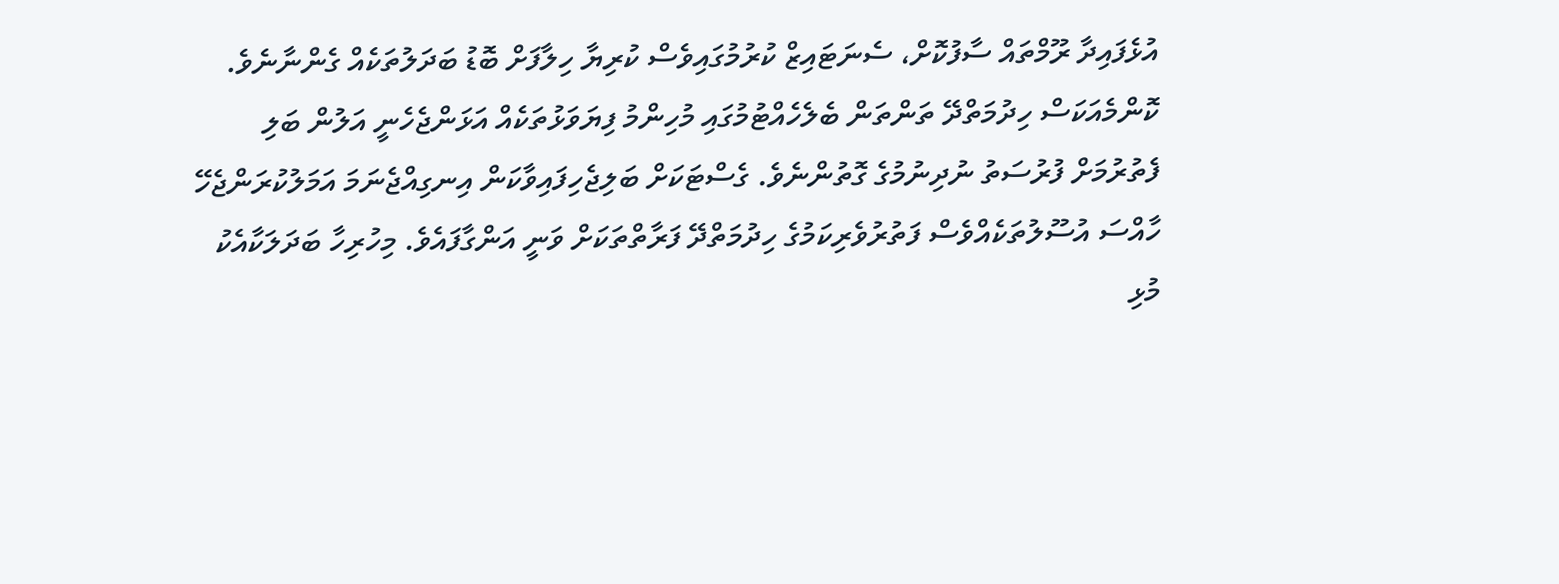އުޅެފައިދާ ރޫމްތައް ސާފުކޮށް، ސެނަޓައިޒް ކުރުމުގައިވެސް ކުރިޔާ ހިލާފަށް ބޮޑު ބަދަލުތަކެއް ގެންނާނެވެ.
ކޮންމެއަކަސް ހިދުމަތްދޭ ތަންތަން ބެލެހެއްޓުމުގައި މުހިންމު ފިޔަވަޅުތަކެއް އަޅަންޖެހެނީ އަލުން ބަލި ފެތުރުމަށް ފުރުސަތު ނުދިނުމުގެ ގޮތުންނެވެ. ގެސްޓަކަށް ބަލިޖެހިފައިވާކަން އިނގިއްޖެނަމަ އަމަލުކުރަންޖެހޭ ހާއްސަ އުސޫލުތަކެއްވެސް ފަތުރުވެރިކަމުގެ ހިދުމަތްދޭ ފަރާތްތަކަށް ވަނީ އަންގާފައެވެ. މިހުރިހާ ބަދަލަކާއެކު މުޅި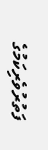ފަތުރުވެރިކަމުގެ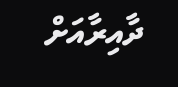ދާއިރާއަށް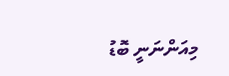މިއަންނަނީ ބޮޑު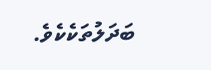ބަދަލުތަކެކެވެ.